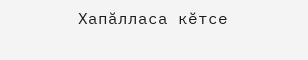Хапăлласа кĕтсе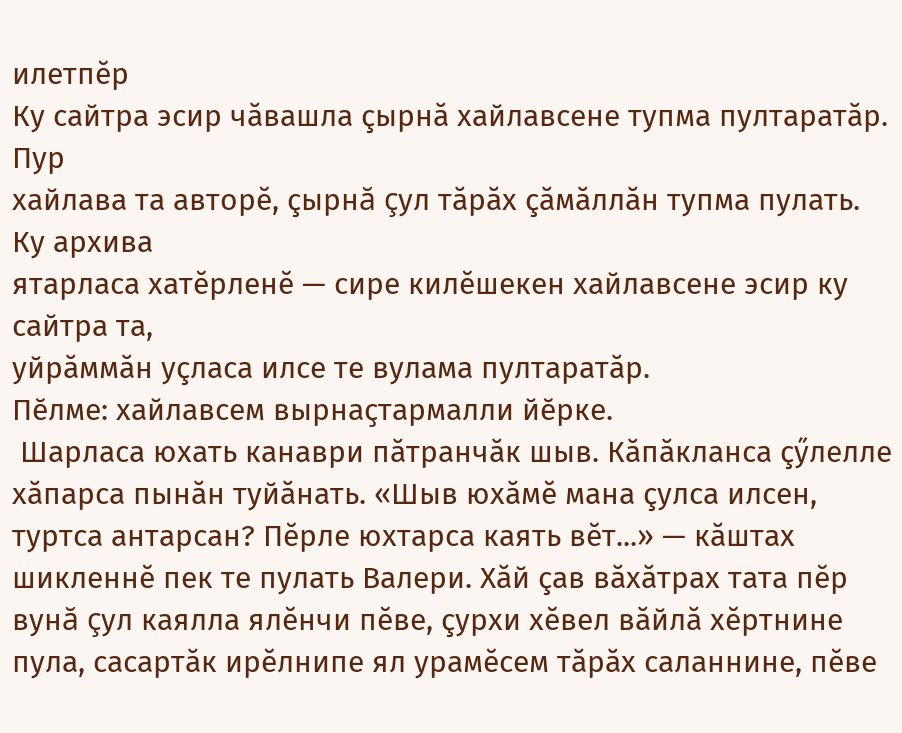илетпĕр
Ку сайтра эсир чăвашла çырнă хайлавсене тупма пултаратăр. Пур
хайлава та авторĕ, çырнă çул тăрăх çăмăллăн тупма пулать. Ку архива
ятарласа хатĕрленĕ — сире килĕшекен хайлавсене эсир ку сайтра та,
уйрăммăн уçласа илсе те вулама пултаратăр.
Пӗлме: хайлавсем вырнаҫтармалли йӗрке.
 Шарласа юхать канаври пăтранчăк шыв. Кăпăкланса çӳлелле хăпарса пынăн туйăнать. «Шыв юхăмĕ мана çулса илсен, туртса антарсан? Пĕрле юхтарса каять вĕт...» — кăштах шикленнĕ пек те пулать Валери. Хăй çав вăхăтрах тата пĕр вунă çул каялла ялĕнчи пĕве, çурхи хĕвел вăйлă хĕртнине пула, сасартăк ирĕлнипе ял урамĕсем тăрăх саланнине, пĕве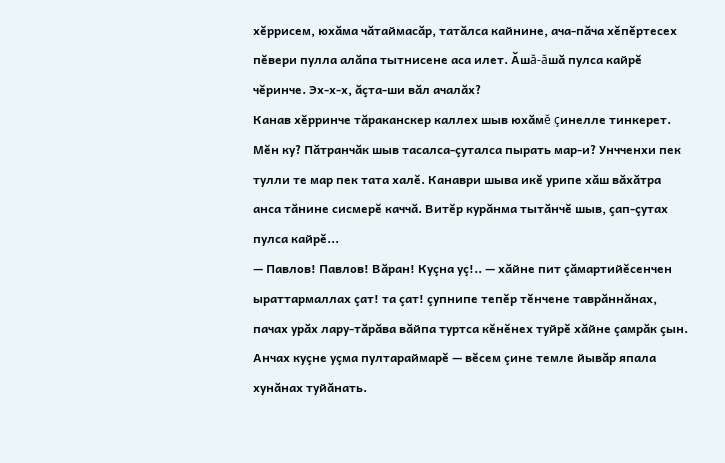хĕррисем, юхăма чăтаймасăр, татăлса кайнине, ача-пăча хĕпĕртесех пĕвери пулла алăпа тытнисене аса илет. Ăшă-ăшă пулса кайрĕ чĕринче. Эх-х-х, ăçта-ши вăл ачалăх?
Канав хĕрринче тăраканскер каллех шыв юхăмĕ çинелле тинкерет. Мĕн ку? Пăтранчăк шыв тасалса-çуталса пырать мар-и? Унчченхи пек тулли те мар пек тата халĕ. Канаври шыва икĕ урипе хăш вăхăтра анса тăнине сисмерĕ каччă. Витĕр курăнма тытăнчĕ шыв, çап-çутах пулса кайрĕ...
— Павлов! Павлов! Вăран! Куçна уç!.. — хăйне пит çăмартийĕсенчен ыраттармаллах çат! та çат! çупнипе тепĕр тĕнчене таврăннăнах, пачах урăх лару-тăрăва вăйпа туртса кĕнĕнех туйрĕ хăйне çамрăк çын. Анчах куçне уçма пултараймарĕ — вĕсем çине темле йывăр япала хунăнах туйăнать.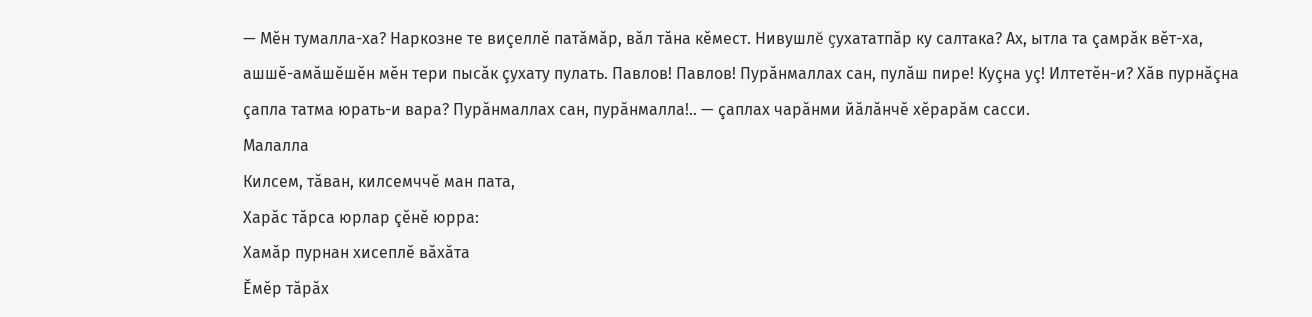— Мĕн тумалла-ха? Наркозне те виçеллĕ патăмăр, вăл тăна кĕмест. Нивушлĕ çухататпăр ку салтака? Ах, ытла та çамрăк вĕт-ха, ашшĕ-амăшĕшĕн мĕн тери пысăк çухату пулать. Павлов! Павлов! Пурăнмаллах сан, пулăш пире! Куçна уç! Илтетĕн-и? Хăв пурнăçна çапла татма юрать-и вара? Пурăнмаллах сан, пурăнмалла!.. — çаплах чарăнми йăлăнчĕ хĕрарăм сасси.
Малалла
Килсем, тăван, килсемччĕ ман пата,
Харăс тăрса юрлар çĕнĕ юрра:
Хамăр пурнан хисеплĕ вăхăта
Ĕмĕр тăрăх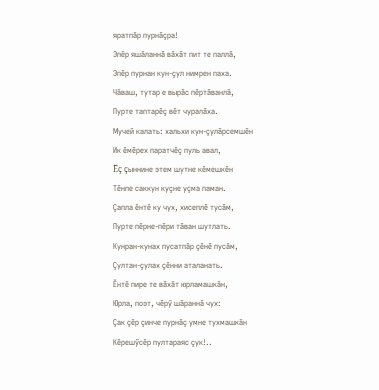яратпăр пурнăçра!
Эпĕр яшăланнă вăхăт пит те паллă,
Эпĕр пурнан кун-çул нимрен паха.
Чăваш, тутар е вырăс пĕртăванлă,
Пурте таптарĕç вĕт чуралăха.
Мучей калать: хальхи кун-çулăрсемшĕн
Ик ĕмĕрех паратчĕç пуль авал,
Ĕç çыннине этем шутне кĕмешкĕн
Тĕнпе саккун куçне уçма паман.
Çапла ĕнтĕ ку чух, хисеплĕ тусăм,
Пурте пĕрне-пĕри тăван шутлать.
Кунран-кунах пусатпăр çĕнĕ пусăм,
Çултан-çулах çĕнни аталанать.
Ĕнтĕ пире те вăхăт юрламашкăн,
Юрла, поэт, чĕрӳ шăраннă чух:
Çак çĕр çинче пурнăç умне тухмашкăн
Кĕрешӳсĕр пултараяс çук!..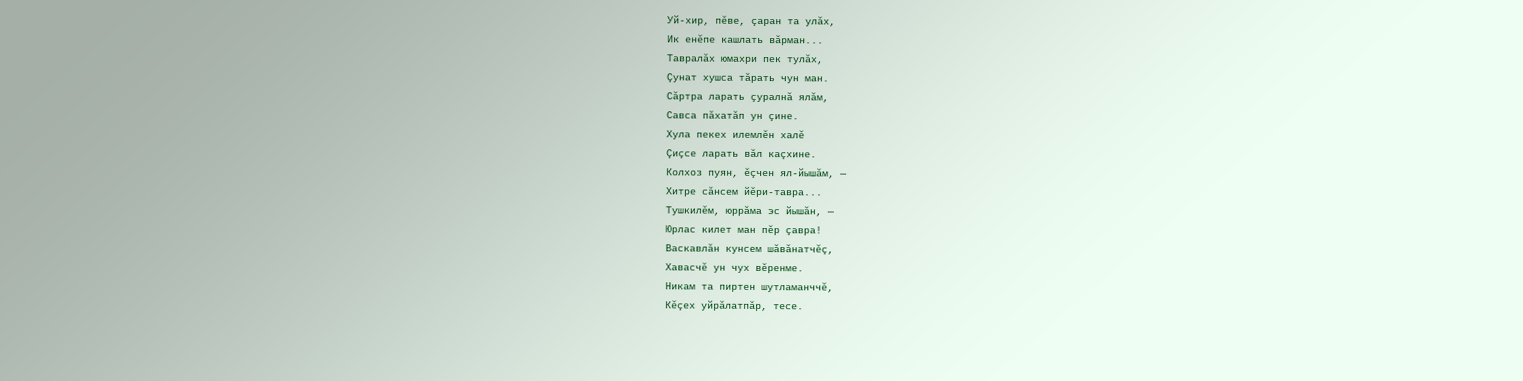Уй-хир, пĕве, çаран та улăх,
Ик енĕпе кашлать вăрман...
Тавралăх юмахри пек тулăх,
Çунат хушса тăрать чун ман.
Сăртра ларать çуралнă ялăм,
Савса пăхатăп ун çине.
Хула пекех илемлĕн халĕ
Çиçсе ларать вăл каçхине.
Колхоз пуян, ĕçчен ял-йышăм, —
Хитре сăнсем йĕри-тавра...
Тушкилĕм, юррăма эс йышăн, —
Юрлас килет ман пĕр çавра!
Васкавлăн кунсем шăвăнатчĕç,
Хавасчĕ ун чух вĕренме.
Никам та пиртен шутламанччĕ,
Кĕçех уйрăлатпăр, тесе.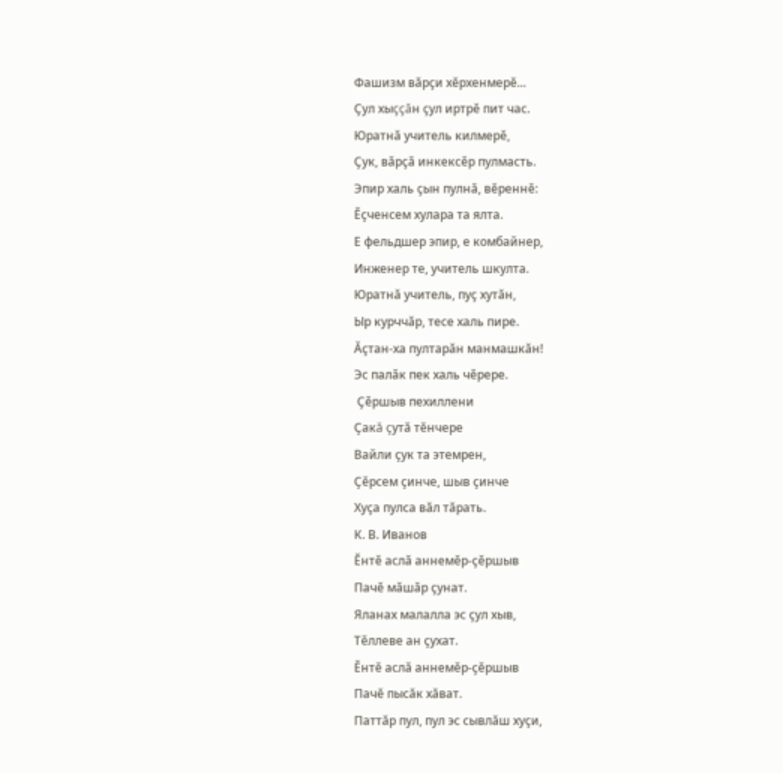Фашизм вăрçи хĕрхенмерĕ...
Çул хыççăн çул иртрĕ пит час.
Юратнă учитель килмерĕ,
Çук, вăрçă инкексĕр пулмасть.
Эпир халь çын пулнă, вĕреннĕ:
Ĕçченсем хулара та ялта.
Е фельдшер эпир, е комбайнер,
Инженер те, учитель шкулта.
Юратнă учитель, пуç хутăн,
Ыр курччăр, тесе халь пире.
Ăçтан-ха пултарăн манмашкăн!
Эс палăк пек халь чĕрере.
 Çĕршыв пехиллени
Çакă çутă тĕнчере
Вайли çук та этемрен,
Çĕрсем çинче, шыв çинче
Хуçа пулса вăл тăрать.
К. В. Иванов
Ĕнтĕ аслă аннемĕр-çĕршыв
Пачĕ мăшăр çунат.
Яланах малалла эс çул хыв,
Тĕллеве ан çухат.
Ĕнтĕ аслă аннемĕр-çĕршыв
Пачĕ пысăк хăват.
Паттăр пул, пул эс сывлăш хуçи,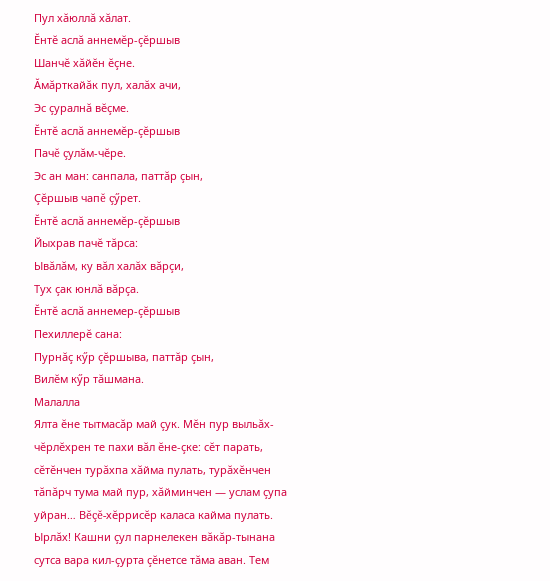Пул хăюллă хăлат.
Ĕнтĕ аслă аннемĕр-çĕршыв
Шанчĕ хăйĕн ĕçне.
Ăмăрткайăк пул, халăх ачи,
Эс çуралнă вĕçме.
Ĕнтĕ аслă аннемĕр-çĕршыв
Пачĕ çулăм-чĕре.
Эс ан ман: санпала, паттăр çын,
Çĕршыв чапĕ çӳрет.
Ĕнтĕ аслă аннемĕр-çĕршыв
Йыхрав пачĕ тăрса:
Ывăлăм, ку вăл халăх вăрçи,
Тух çак юнлă вăрçа.
Ĕнтĕ аслă аннемер-çĕршыв
Пехиллерĕ сана:
Пурнăç кӳр çĕршыва, паттăр çын,
Вилĕм кӳр тăшмана.
Малалла
Ялта ĕне тытмасăр май çук. Мĕн пур выльăх-чĕрлĕхрен те пахи вăл ĕне-çке: сĕт парать, сĕтĕнчен турăхпа хăйма пулать, турăхĕнчен тăпăрч тума май пур, хăйминчен — услам çупа уйран… Вĕçĕ-хĕррисĕр каласа кайма пулать. Ырлăх! Кашни çул парнелекен вăкăр-тынана сутса вара кил-çурта çĕнетсе тăма аван. Тем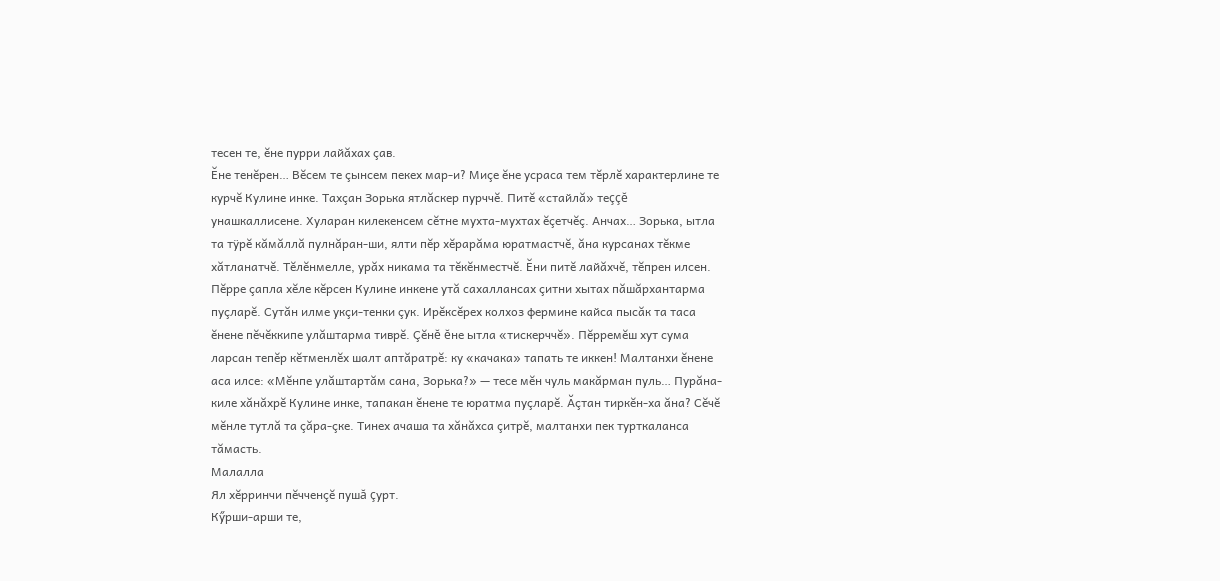тесен те, ĕне пурри лайăхах çав.
Ĕне тенĕрен… Вĕсем те çынсем пекех мар-и? Миçе ĕне усраса тем тĕрлĕ характерлине те курчĕ Кулине инке. Тахçан Зорька ятлăскер пурччĕ. Питĕ «стайлă» теççĕ унашкаллисене. Хуларан килекенсем сĕтне мухта-мухтах ĕçетчĕç. Анчах… Зорька, ытла та тӱрĕ кăмăллă пулнăран-ши, ялти пĕр хĕрарăма юратмастчĕ, ăна курсанах тĕкме хăтланатчĕ. Тĕлĕнмелле, урăх никама та тĕкĕнместчĕ. Ĕни питĕ лайăхчĕ, тĕпрен илсен.
Пĕрре çапла хĕле кĕрсен Кулине инкене утă сахаллансах çитни хытах пăшăрхантарма пуçларĕ. Сутăн илме укçи-тенки çук. Ирĕксĕрех колхоз фермине кайса пысăк та таса ĕнене пĕчĕккипе улăштарма тиврĕ. Çĕнĕ ĕне ытла «тискерччĕ». Пĕрремĕш хут сума ларсан тепĕр кĕтменлĕх шалт аптăратрĕ: ку «качака» тапать те иккен! Малтанхи ĕнене аса илсе: «Мĕнпе улăштартăм сана, Зорька?» — тесе мĕн чуль макăрман пуль… Пурăна-киле хăнăхрĕ Кулине инке, тапакан ĕнене те юратма пуçларĕ. Ăçтан тиркĕн-ха ăна? Сĕчĕ мĕнле тутлă та çăра-çке. Тинех ачаша та хăнăхса çитрĕ, малтанхи пек турткаланса тăмасть.
Малалла
Ял хĕрринчи пĕчченçĕ пушă çурт.
Кӳрши-арши те,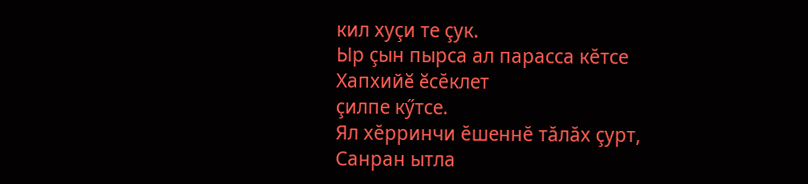кил хуçи те çук.
Ыр çын пырса ал парасса кĕтсе
Хапхийĕ ĕсĕклет
çилпе кӳтсе.
Ял хĕрринчи ĕшеннĕ тăлăх çурт,
Санран ытла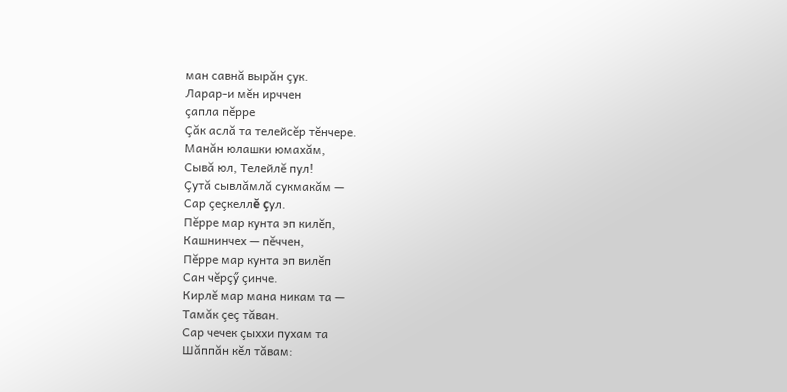ман савнă вырăн çук.
Ларар-и мĕн ирччен
çапла пĕрре
Çăк аслă та телейсĕр тĕнчере.
Манăн юлашки юмахăм,
Сывă юл, Телейлĕ пул!
Çутă сывлăмлă сукмакăм —
Сар çеçкеллĕ çул.
Пĕрре мар кунта эп килĕп,
Кашнинчех — пĕччен,
Пĕрре мар кунта эп вилĕп
Сан чĕрçӳ çинче.
Кирлĕ мар мана никам та —
Тамăк çеç тăван.
Сар чечек çыххи пухам та
Шăппăн кĕл тăвам: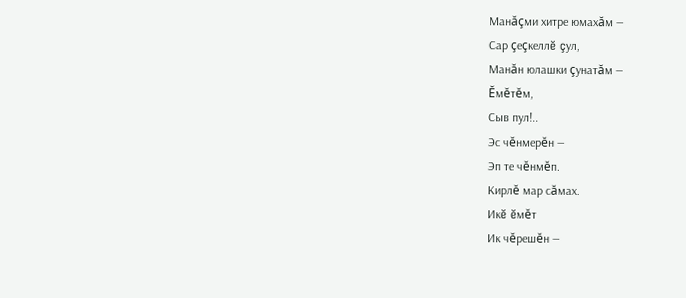Манăçми хитре юмахăм —
Сар çеçкеллĕ çул,
Манăн юлашки çунатăм —
Ĕмĕтĕм,
Сыв пул!..
Эс чĕнмерĕн —
Эп те чĕнмĕп.
Кирлĕ мар сăмах.
Икĕ ĕмĕт
Ик чĕрешĕн —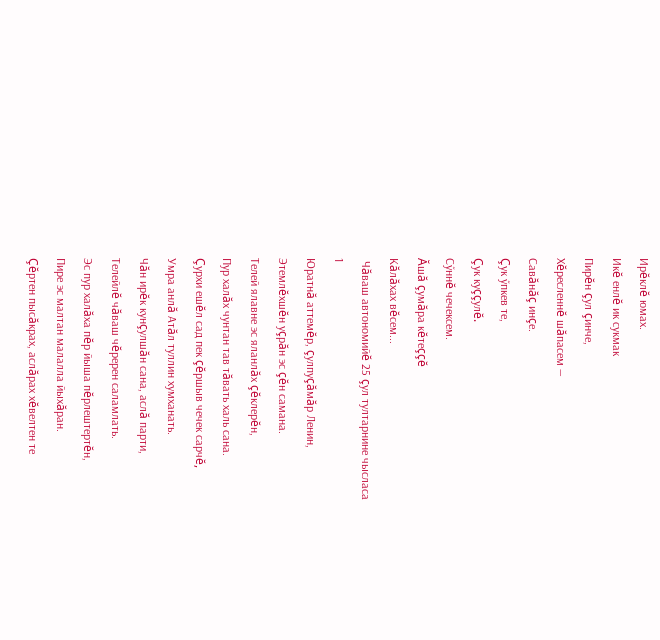Ирĕклĕ юмах.
Икĕ енлĕ ик сукмак
Пирĕн çул çинче,
Хĕресленнĕ шăпасем —
Савăнăç инçе.
Çук ӳпкев те,
Çук куççулĕ.
Сӳннĕ чечексем.
Ăшă çумăра кĕтеççĕ
Кăлăхах вĕсем...
 Чăваш автономийĕ 25 çул тултарнине чысласа
1
Юратнă аттемĕр, çулпуçăмăр Ленин,
Этемлĕхшĕн уçрăн эс çĕн самана.
Телей ялавне эс яланлăх çĕклерĕн,
Пур халăх чунтан тав тăвать халь cана.
Çурхи ешĕл сад пек çĕршыв чечек сарчĕ,
Умра анлă Атăл туллин хумханать.
Чăн ирĕк кунçулшăн сана, аслă парти,
Телейлĕ чăваш чĕререн саламлать.
Эс пур халăха пĕр йыша пĕрлештертĕн,
Пире эс малтан малалла йыхăран.
Çĕртен пысăкрах, аслăрах хĕвелтен те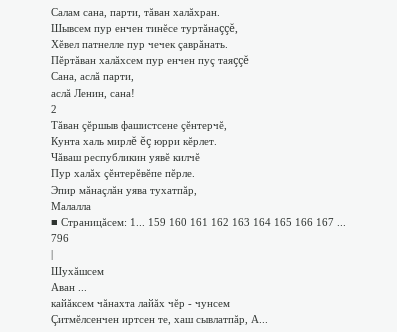Салам сана, парти, тăван халăхран.
Шывсем пур енчен тинĕсе туртăнаççĕ,
Хĕвел патнелле пур чечек çаврăнать.
Пĕртăван халăхсем пур енчен пуç таяççĕ
Сана, аслă парти,
аслă Ленин, сана!
2
Тăван çĕршыв фашистсене çĕнтерчĕ,
Кунта халь мирлĕ ĕç юрри кĕрлет.
Чăваш республикин уявĕ килчĕ
Пур халăх çĕнтерĕвĕпе пĕрле.
Эпир мăнаçлăн уява тухатпăр,
Малалла
■ Страницăсем: 1... 159 160 161 162 163 164 165 166 167 ... 796
|
Шухăшсем
Аван ...
кайăксем чăнахта лайăх чĕр - чунсем
Çитмĕлсенчен иртсен те, хаш сывлатпăр, А...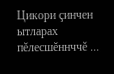Цикори çинчен ытларах пĕлесшĕннччĕ ...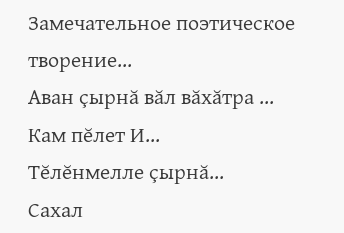Замечательное поэтическое творение...
Аван çырнă вăл вăхăтра ...
Кам пĕлет И...
Тĕлĕнмелле çырнă...
Сахал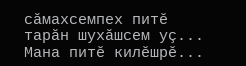сăмахсемпех питĕ тарăн шухăшсем уç...
Мана питĕ килĕшрĕ...